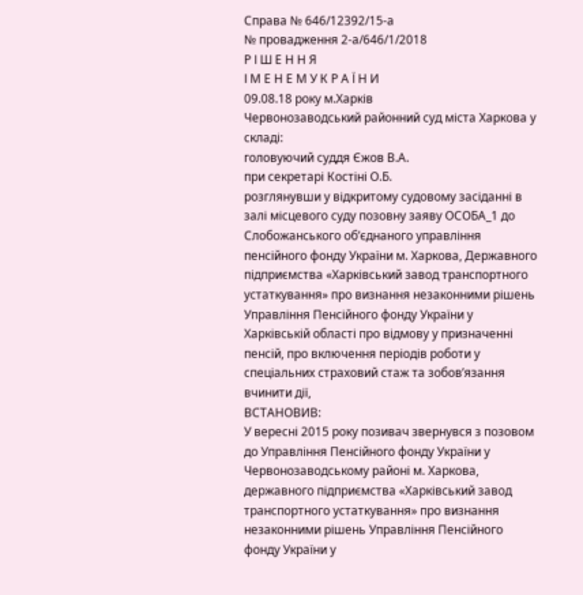Справа № 646/12392/15-а
№ провадження 2-а/646/1/2018
Р І Ш Е Н Н Я
І М Е Н Е М У К Р А Ї Н И
09.08.18 року м.Харків
Червонозаводський районний суд міста Харкова у складі:
головуючий суддя Єжов В.А.
при секретарі Костіні О.Б.
розглянувши у відкритому судовому засіданні в залі місцевого суду позовну заяву ОСОБА_1 до Слобожанського об’єднаного управління пенсійного фонду України м. Харкова, Державного підприємства «Харківський завод транспортного устаткування» про визнання незаконними рішень Управління Пенсійного фонду України у Харківській області про відмову у призначенні пенсій, про включення періодів роботи у спеціальних страховий стаж та зобов’язання вчинити дії,
ВСТАНОВИВ:
У вересні 2015 року позивач звернувся з позовом до Управління Пенсійного фонду України у Червонозаводському районі м. Харкова, державного підприємства «Харківський завод транспортного устаткування» про визнання незаконними рішень Управління Пенсійного фонду України у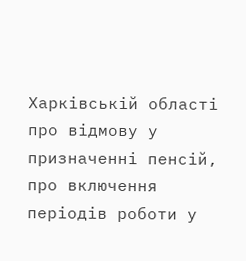Харківській області про відмову у призначенні пенсій, про включення періодів роботи у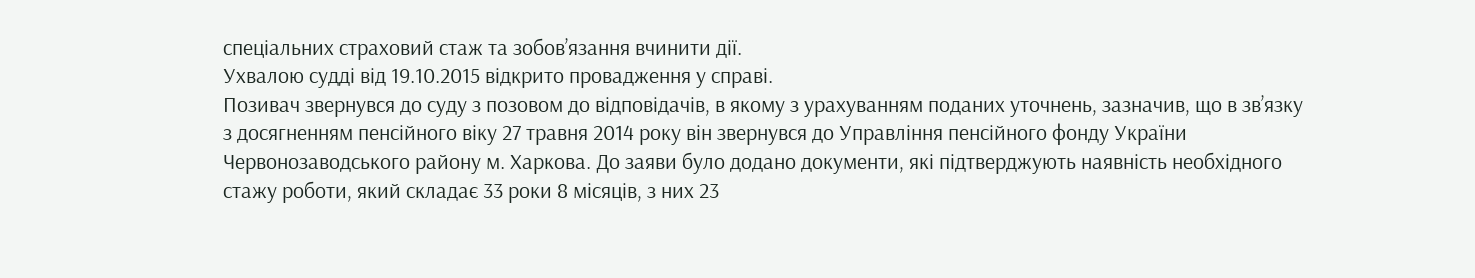спеціальних страховий стаж та зобов’язання вчинити дії.
Ухвалою судді від 19.10.2015 відкрито провадження у справі.
Позивач звернувся до суду з позовом до відповідачів, в якому з урахуванням поданих уточнень, зазначив, що в зв’язку з досягненням пенсійного віку 27 травня 2014 року він звернувся до Управління пенсійного фонду України Червонозаводського району м. Харкова. До заяви було додано документи, які підтверджують наявність необхідного стажу роботи, який складає 33 роки 8 місяців, з них 23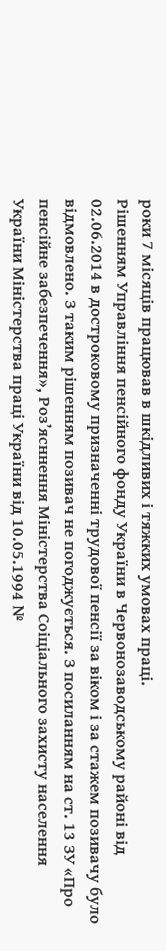роки 7 місяців працював в шкідливих і тяжких умовах праці.
Рішенням Управління пенсійного фонду України в Червонозаводському районі від 02.06.2014 в достроковому призначенні трудової пенсії за віком і за стажем позивачу було відмовлено. З таким рішенням позивач не погоджується. З посиланням на ст. 13 ЗУ «Про пенсійне забезпечення», Роз’ясннення Міністерства Соіціального захисту населення України Міністерства праці України від 10.05.1994 №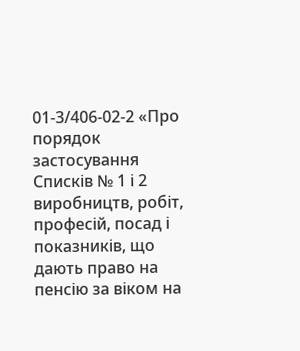01-3/406-02-2 «Про порядок застосування Списків № 1 і 2 виробництв, робіт, професій, посад і показників, що дають право на пенсію за віком на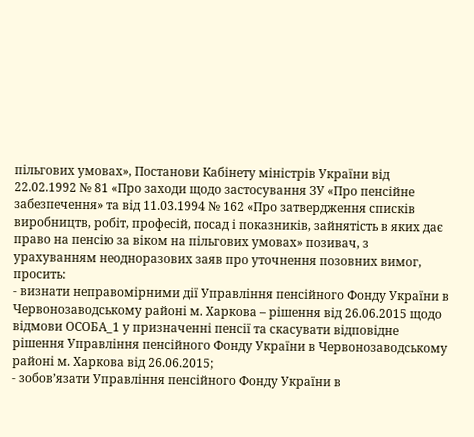пільгових умовах», Постанови Кабінету міністрів України від 22.02.1992 № 81 «Про заходи щодо застосування ЗУ «Про пенсійне забезпечення» та від 11.03.1994 № 162 «Про затвердження списків виробництв, робіт, професій, посад і показників, зайнятість в яких дає право на пенсію за віком на пільгових умовах» позивач, з урахуванням неодноразових заяв про уточнення позовних вимог, просить:
- визнати неправомірними дії Управління пенсійного Фонду України в Червонозаводському районі м. Харкова – рішення від 26.06.2015 щодо відмови ОСОБА_1 у призначенні пенсії та скасувати відповідне рішення Управління пенсійного Фонду України в Червонозаводському районі м. Харкова від 26.06.2015;
- зобов’язати Управління пенсійного Фонду України в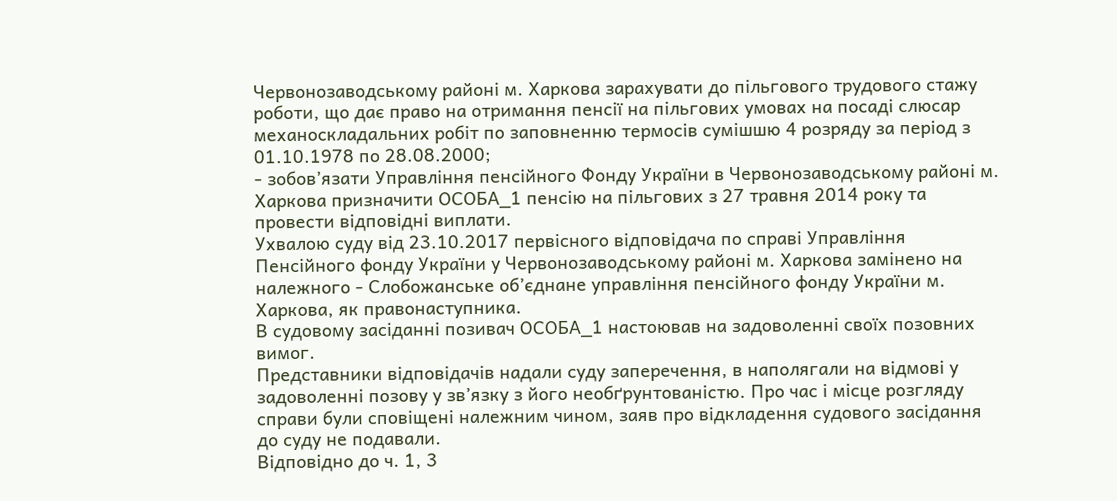Червонозаводському районі м. Харкова зарахувати до пільгового трудового стажу роботи, що дає право на отримання пенсії на пільгових умовах на посаді слюсар механоскладальних робіт по заповненню термосів сумішшю 4 розряду за період з 01.10.1978 по 28.08.2000;
- зобов’язати Управління пенсійного Фонду України в Червонозаводському районі м. Харкова призначити ОСОБА_1 пенсію на пільгових з 27 травня 2014 року та провести відповідні виплати.
Ухвалою суду від 23.10.2017 первісного відповідача по справі Управління Пенсійного фонду України у Червонозаводському районі м. Харкова замінено на належного - Слобожанське об’єднане управління пенсійного фонду України м. Харкова, як правонаступника.
В судовому засіданні позивач ОСОБА_1 настоював на задоволенні своїх позовних вимог.
Представники відповідачів надали суду заперечення, в наполягали на відмові у задоволенні позову у зв’язку з його необґрунтованістю. Про час і місце розгляду справи були сповіщені належним чином, заяв про відкладення судового засідання до суду не подавали.
Відповідно до ч. 1, 3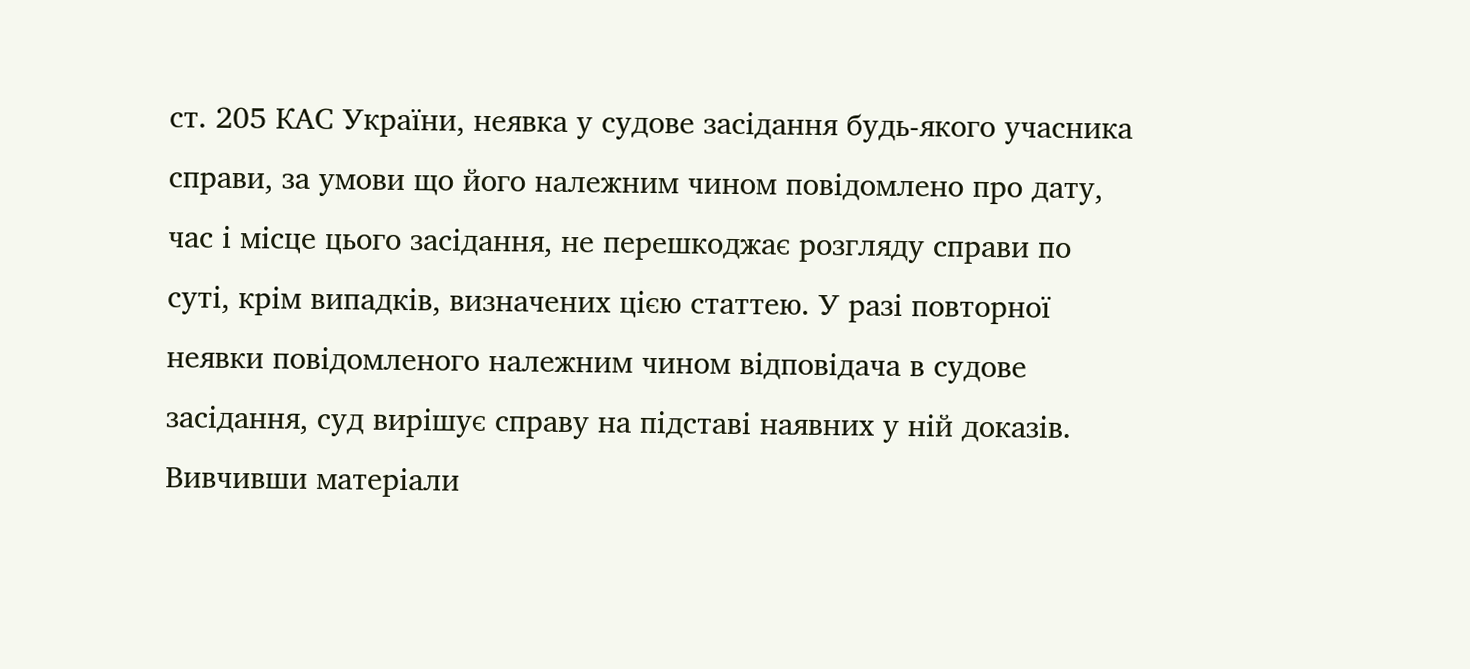ст. 205 КАС України, неявка у судове засідання будь-якого учасника справи, за умови що його належним чином повідомлено про дату, час і місце цього засідання, не перешкоджає розгляду справи по суті, крім випадків, визначених цією статтею. У разі повторної неявки повідомленого належним чином відповідача в судове засідання, суд вирішує справу на підставі наявних у ній доказів.
Вивчивши матеріали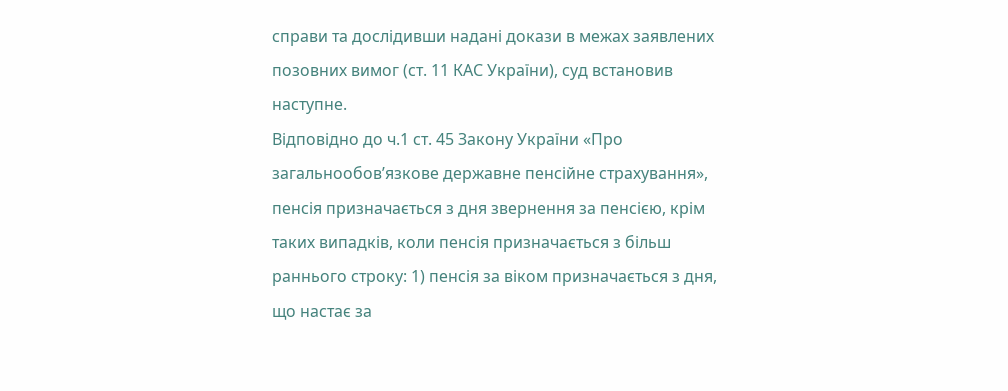справи та дослідивши надані докази в межах заявлених позовних вимог (ст. 11 КАС України), суд встановив наступне.
Відповідно до ч.1 ст. 45 Закону України «Про загальнообов’язкове державне пенсійне страхування», пенсія призначається з дня звернення за пенсією, крім таких випадків, коли пенсія призначається з більш раннього строку: 1) пенсія за віком призначається з дня, що настає за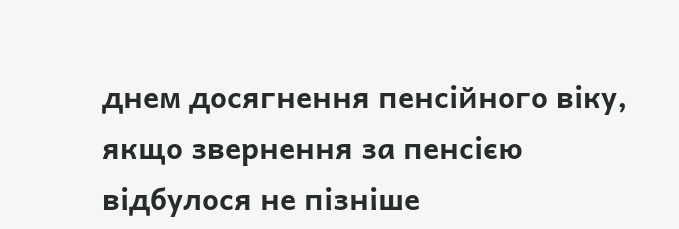днем досягнення пенсійного віку, якщо звернення за пенсією відбулося не пізніше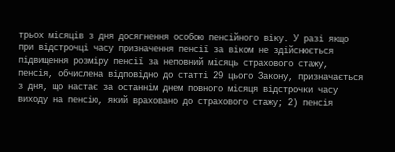трьох місяців з дня досягнення особою пенсійного віку. У разі якщо при відстрочці часу призначення пенсії за віком не здійснюється підвищення розміру пенсії за неповний місяць страхового стажу, пенсія, обчислена відповідно до статті 29 цього Закону, призначається з дня, що настає за останнім днем повного місяця відстрочки часу виходу на пенсію, який враховано до страхового стажу; 2) пенсія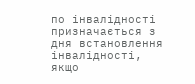по інвалідності призначається з дня встановлення інвалідності, якщо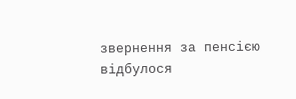звернення за пенсією відбулося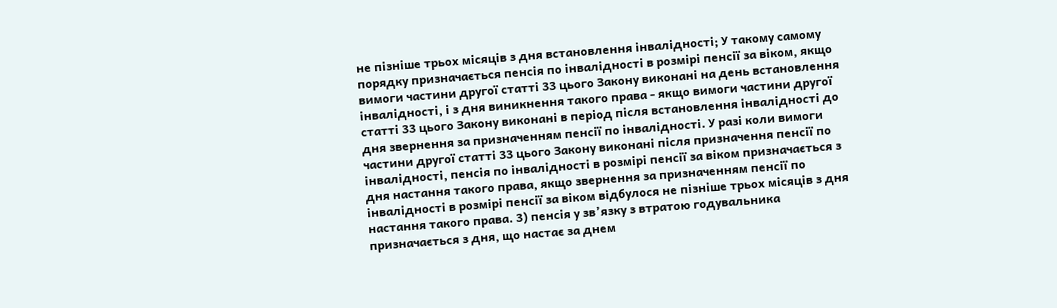не пізніше трьох місяців з дня встановлення інвалідності; У такому самому порядку призначається пенсія по інвалідності в розмірі пенсії за віком, якщо вимоги частини другої статті 33 цього Закону виконані на день встановлення інвалідності, і з дня виникнення такого права - якщо вимоги частини другої статті 33 цього Закону виконані в період після встановлення інвалідності до дня звернення за призначенням пенсії по інвалідності. У разі коли вимоги частини другої статті 33 цього Закону виконані після призначення пенсії по інвалідності, пенсія по інвалідності в розмірі пенсії за віком призначається з дня настання такого права, якщо звернення за призначенням пенсії по інвалідності в розмірі пенсії за віком відбулося не пізніше трьох місяців з дня настання такого права. 3) пенсія у зв’язку з втратою годувальника призначається з дня, що настає за днем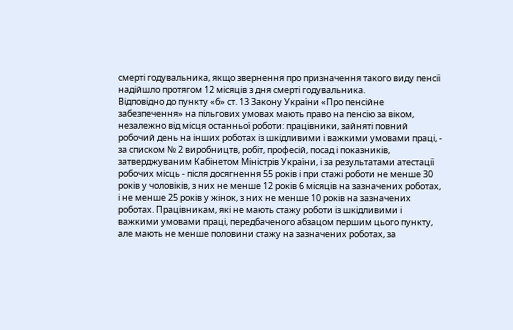смерті годувальника, якщо звернення про призначення такого виду пенсії надійшло протягом 12 місяців з дня смерті годувальника.
Відповідно до пункту «б» ст. 13 Закону України «Про пенсійне забезпечення» на пільгових умовах мають право на пенсію за віком, незалежно від місця останньої роботи: працівники, зайняті повний робочий день на інших роботах із шкідливими і важкими умовами праці, - за списком № 2 виробництв, робіт, професій, посад і показників, затверджуваним Кабінетом Міністрів України, і за результатами атестації робочих місць - після досягнення 55 років і при стажі роботи не менше 30 років у чоловіків, з них не менше 12 років 6 місяців на зазначених роботах, і не менше 25 років у жінок, з них не менше 10 років на зазначених роботах. Працівникам, які не мають стажу роботи із шкідливими і важкими умовами праці, передбаченого абзацом першим цього пункту, але мають не менше половини стажу на зазначених роботах, за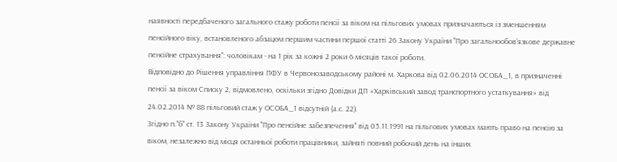наявності передбаченого загального стажу роботи пенсії за віком на пільгових умовах призначаються із зменшенням пенсійного віку, встановленого абзацом першим частини першої статті 26 Закону України "Про загальнообов’язкове державне пенсійне страхування": чоловікам - на 1 рік за кожні 2 роки 6 місяців такої роботи.
Відповідно до Рішення управління ПФУ в Червонозаводському районі м. Харкова від 02.06.2014 ОСОБА_1, в призначенні пенсії за віком Списку 2, відмовлено, оскільки згідно Довідки ДП «Харківський завод транспортного устаткування» від 24.02.2014 № 88 пільговий стаж у ОСОБА_1 відсутній (а.с. 22).
Згідно п."б" ст. 13 Закону України "Про пенсійне забезпечення" від 05.11.1991 на пільгових умовах мають право на пенсію за віком, незалежно від місця останньої роботи працівники, зайняті повний робочий день на інших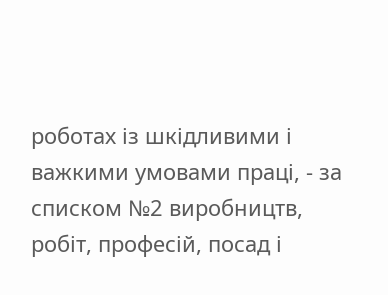роботах із шкідливими і важкими умовами праці, - за списком №2 виробництв, робіт, професій, посад і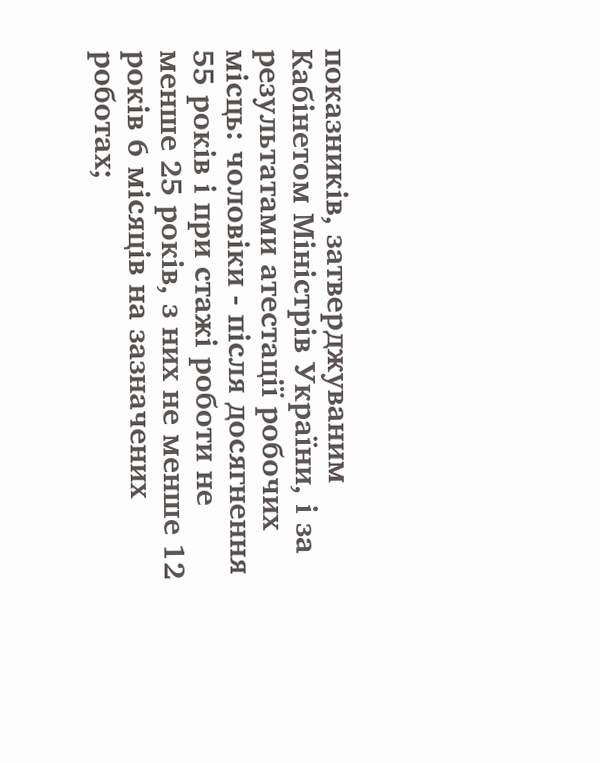показників, затверджуваним Кабінетом Міністрів України, і за результатами атестації робочих місць: чоловіки - після досягнення 55 років і при стажі роботи не менше 25 років, з них не менше 12 років 6 місяців на зазначених роботах;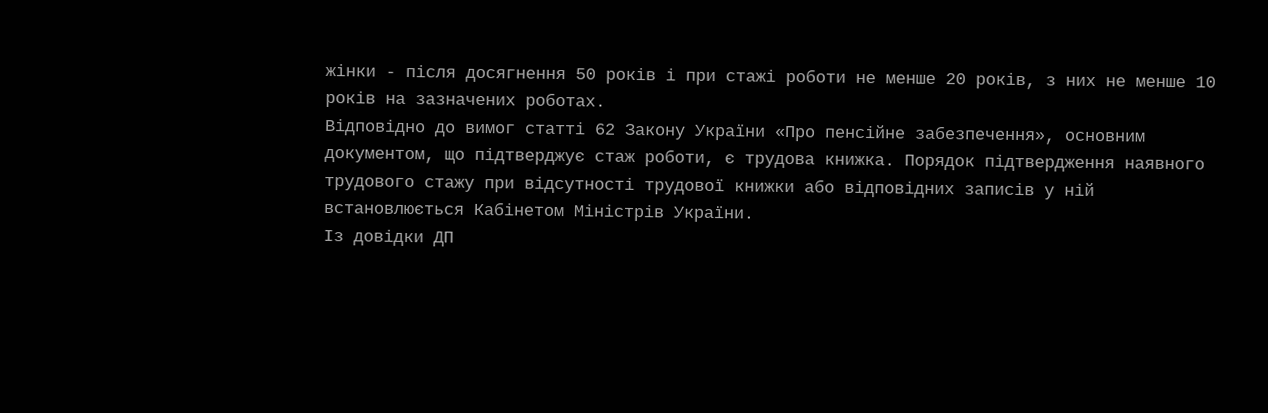жінки - після досягнення 50 років і при стажі роботи не менше 20 років, з них не менше 10 років на зазначених роботах.
Відповідно до вимог статті 62 Закону України «Про пенсійне забезпечення», основним документом, що підтверджує стаж роботи, є трудова книжка. Порядок підтвердження наявного трудового стажу при відсутності трудової книжки або відповідних записів у ній встановлюється Кабінетом Міністрів України.
Із довідки ДП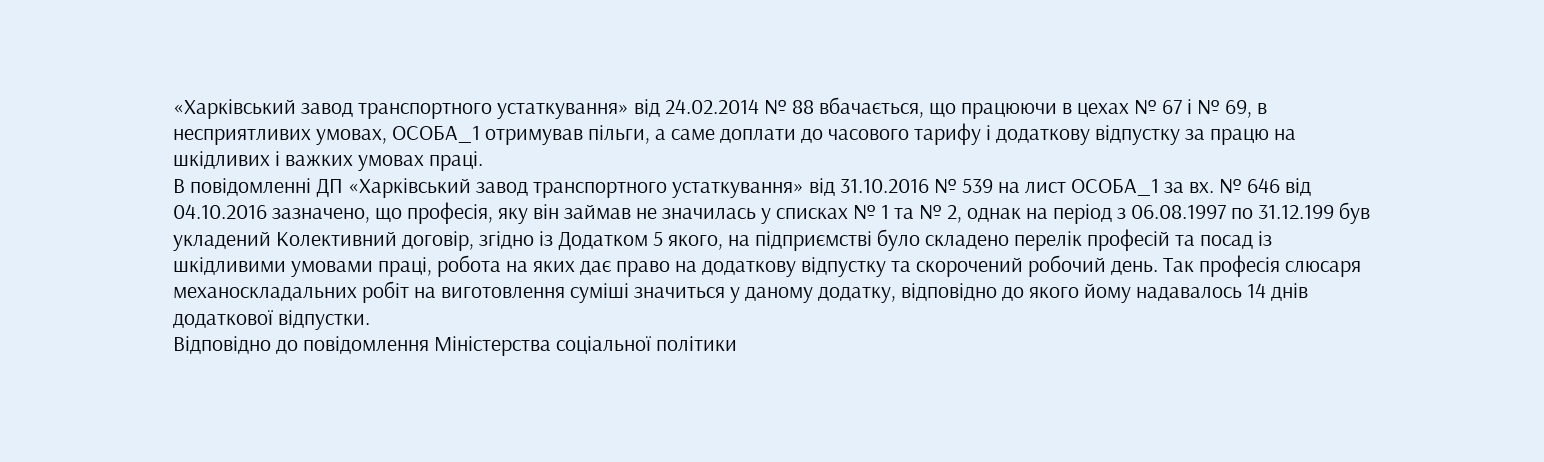«Харківський завод транспортного устаткування» від 24.02.2014 № 88 вбачається, що працюючи в цехах № 67 і № 69, в несприятливих умовах, ОСОБА_1 отримував пільги, а саме доплати до часового тарифу і додаткову відпустку за працю на шкідливих і важких умовах праці.
В повідомленні ДП «Харківський завод транспортного устаткування» від 31.10.2016 № 539 на лист ОСОБА_1 за вх. № 646 від 04.10.2016 зазначено, що професія, яку він займав не значилась у списках № 1 та № 2, однак на період з 06.08.1997 по 31.12.199 був укладений Колективний договір, згідно із Додатком 5 якого, на підприємстві було складено перелік професій та посад із шкідливими умовами праці, робота на яких дає право на додаткову відпустку та скорочений робочий день. Так професія слюсаря механоскладальних робіт на виготовлення суміші значиться у даному додатку, відповідно до якого йому надавалось 14 днів додаткової відпустки.
Відповідно до повідомлення Міністерства соціальної політики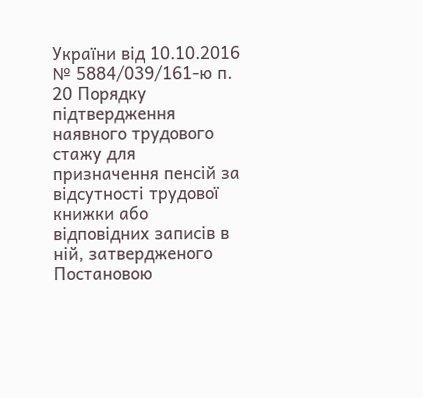України від 10.10.2016 № 5884/039/161-ю п. 20 Порядку підтвердження наявного трудового стажу для призначення пенсій за відсутності трудової книжки або відповідних записів в ній, затвердженого Постановою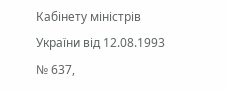Кабінету міністрів України від 12.08.1993 № 637,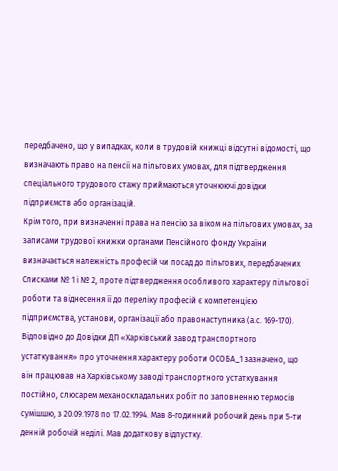передбачено, що у випадках, коли в трудовій книжці відсутні відомості, що визначають право на пенсії на пільгових умовах, для підтвердження спеціального трудового стажу приймаються уточнюючі довідки підприємств або організацій.
Крім того, при визначенні права на пенсію за віком на пільгових умовах, за записами трудової книжки органами Пенсійного фонду України визначається належність професій чи посад до пільгових, передбачених Списками № 1 і № 2, проте підтвердження особливого характеру пільгової роботи та віднесення її до переліку професій є компетенцією підприємства, установи, організації або правонаступника (а.с. 169-170).
Відповідно до Довідки ДП «Харківський завод транспортного устаткування» про уточнення характеру роботи ОСОБА_1 зазначено, що він працював на Харківському заводі транспортного устаткування постійно, слюсарем механоскладальних робіт по заповненню термосів сумішшю, з 20.09.1978 по 17.02.1994. Мав 8-годинний робочий день при 5-ти денній робочій неділі. Мав додаткову відпустку.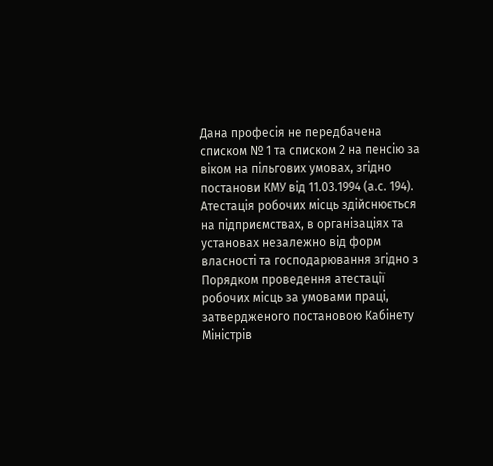Дана професія не передбачена списком № 1 та списком 2 на пенсію за віком на пільгових умовах, згідно постанови КМУ від 11.03.1994 (а.с. 194).
Атестація робочих місць здійснюється на підприємствах, в організаціях та установах незалежно від форм власності та господарювання згідно з Порядком проведення атестації робочих місць за умовами праці, затвердженого постановою Кабінету Міністрів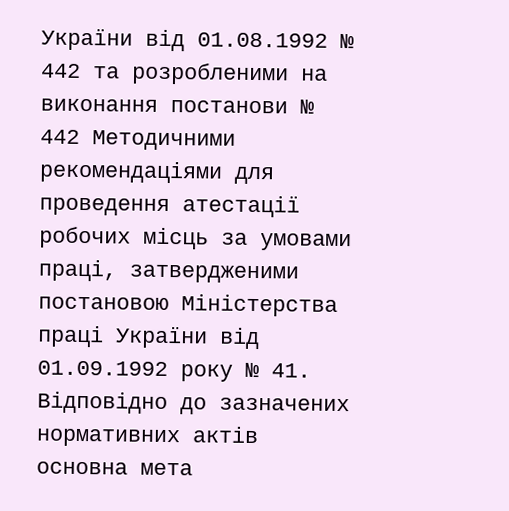України від 01.08.1992 № 442 та розробленими на виконання постанови № 442 Методичними рекомендаціями для проведення атестації робочих місць за умовами праці, затвердженими постановою Міністерства праці України від 01.09.1992 року № 41.
Відповідно до зазначених нормативних актів основна мета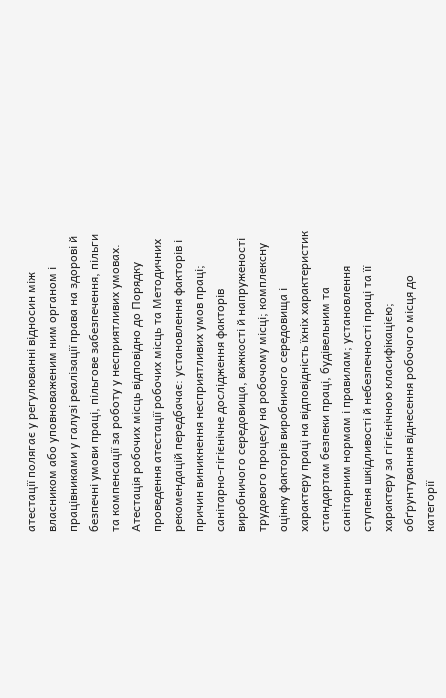атестації полягає у регулюванні відносин між власником або уповноваженим ним органом і працівниками у галузі реалізації права на здорові й безпечні умови праці, пільгове забезпечення, пільги та компенсації за роботу у несприятливих умовах.
Атестація робочих місць відповідно до Порядку проведення атестації робочих місць та Методичних рекомендацій передбачає: установлення факторів і причин виникнення несприятливих умов праці; санітарно-гігієнічне дослідження факторів виробничого середовища, важкості й напруженості трудового процесу на робочому місці; комплексну оцінку факторів виробничого середовища і характеру праці на відповідність їхніх характеристик стандартам безпеки праці, будівельним та санітарним нормам і правилам; установлення ступеня шкідливості й небезпечності праці та її характеру за гігієнічною класифікацією; обґрунтування віднесення робочого місця до категорії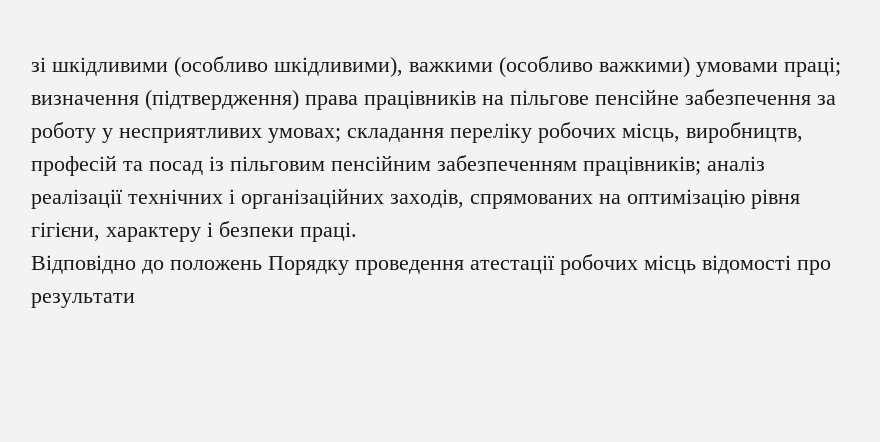зі шкідливими (особливо шкідливими), важкими (особливо важкими) умовами праці; визначення (підтвердження) права працівників на пільгове пенсійне забезпечення за роботу у несприятливих умовах; складання переліку робочих місць, виробництв, професій та посад із пільговим пенсійним забезпеченням працівників; аналіз реалізації технічних і організаційних заходів, спрямованих на оптимізацію рівня гігієни, характеру і безпеки праці.
Відповідно до положень Порядку проведення атестації робочих місць відомості про результати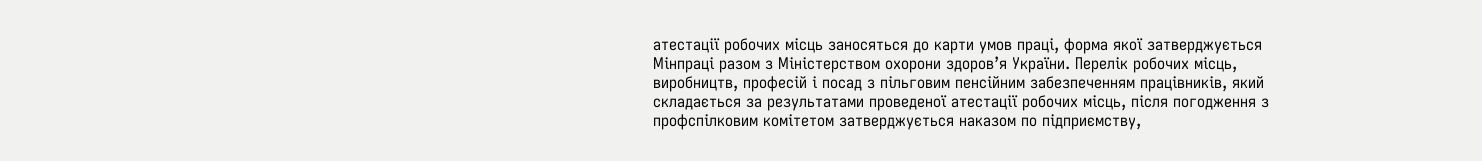атестації робочих місць заносяться до карти умов праці, форма якої затверджується Мінпраці разом з Міністерством охорони здоров’я України. Перелік робочих місць, виробництв, професій і посад з пільговим пенсійним забезпеченням працівників, який складається за результатами проведеної атестації робочих місць, після погодження з профспілковим комітетом затверджується наказом по підприємству,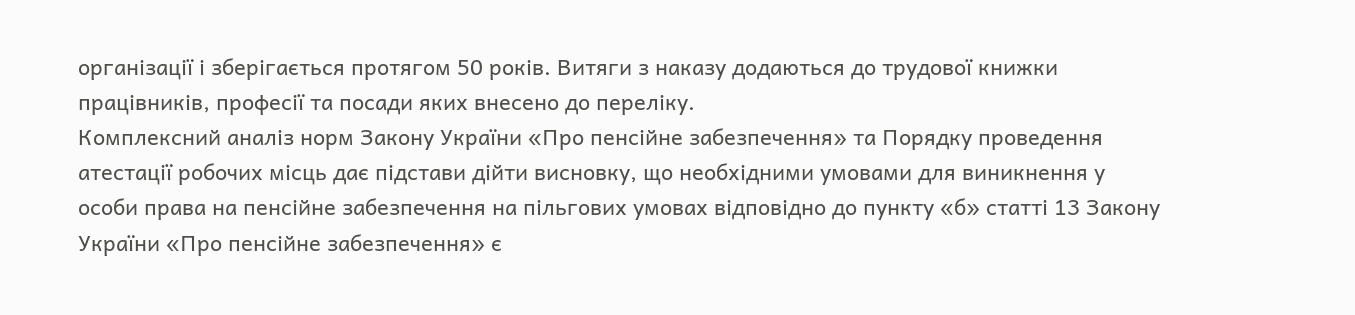організації і зберігається протягом 50 років. Витяги з наказу додаються до трудової книжки працівників, професії та посади яких внесено до переліку.
Комплексний аналіз норм Закону України «Про пенсійне забезпечення» та Порядку проведення атестації робочих місць дає підстави дійти висновку, що необхідними умовами для виникнення у особи права на пенсійне забезпечення на пільгових умовах відповідно до пункту «б» статті 13 Закону України «Про пенсійне забезпечення» є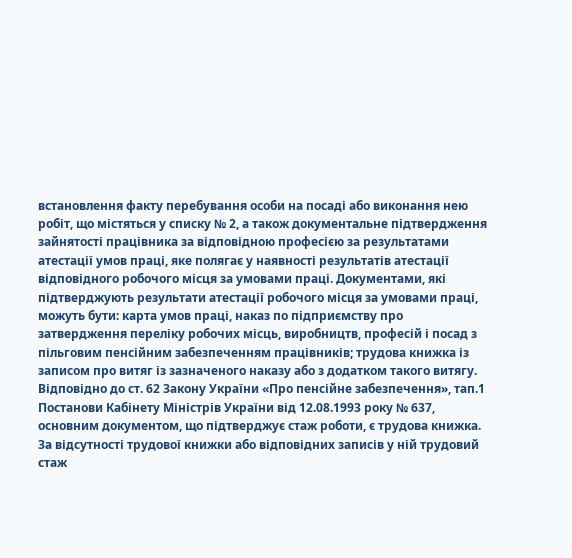встановлення факту перебування особи на посаді або виконання нею робіт, що містяться у списку № 2, а також документальне підтвердження зайнятості працівника за відповідною професією за результатами атестації умов праці, яке полягає у наявності результатів атестації відповідного робочого місця за умовами праці. Документами, які підтверджують результати атестації робочого місця за умовами праці, можуть бути: карта умов праці, наказ по підприємству про затвердження переліку робочих місць, виробництв, професій і посад з пільговим пенсійним забезпеченням працівників; трудова книжка із записом про витяг із зазначеного наказу або з додатком такого витягу.
Відповідно до ст. 62 Закону України «Про пенсійне забезпечення», тап.1 Постанови Кабінету Міністрів України від 12.08.1993 року № 637, основним документом, що підтверджує стаж роботи, є трудова книжка.
За відсутності трудової книжки або відповідних записів у ній трудовий стаж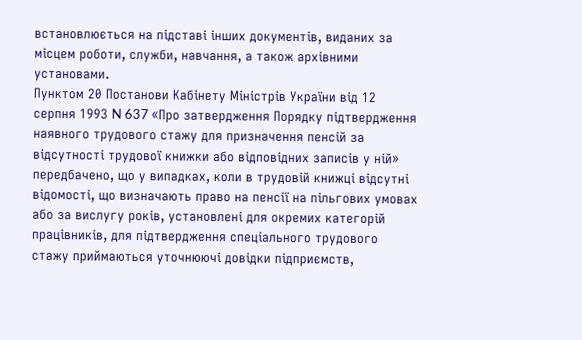встановлюється на підставі інших документів, виданих за місцем роботи, служби, навчання, а також архівними установами.
Пунктом 20 Постанови Кабінету Міністрів України від 12 серпня 1993 N 637 «Про затвердження Порядку підтвердження наявного трудового стажу для призначення пенсій за відсутності трудової книжки або відповідних записів у ній» передбачено, що у випадках, коли в трудовій книжці відсутні відомості, що визначають право на пенсії на пільгових умовах або за вислугу років, установлені для окремих категорій працівників, для підтвердження спеціального трудового стажу приймаються уточнюючі довідки підприємств,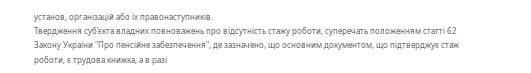установ, організацій або їх правонаступників.
Твердження суб’єкта владних повноважень про відсутність стажу роботи, суперечать положенням статті 62 Закону України "Про пенсійне забезпечення", де зазначено, що основним документом, що підтверджує стаж роботи, є трудова книжка, а в разі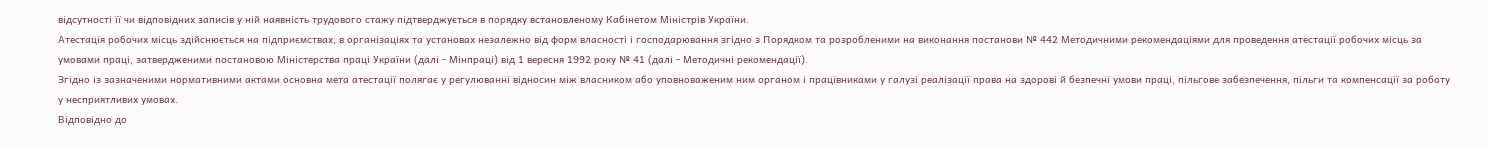відсутності її чи відповідних записів у ній наявність трудового стажу підтверджується в порядку встановленому Кабінетом Міністрів України.
Атестація робочих місць здійснюється на підприємствах, в організаціях та установах незалежно від форм власності і господарювання згідно з Порядком та розробленими на виконання постанови № 442 Методичними рекомендаціями для проведення атестації робочих місць за умовами праці, затвердженими постановою Міністерства праці України (далі - Мінпраці) від 1 вересня 1992 року № 41 (далі - Методичні рекомендації).
Згідно із зазначеними нормативними актами основна мета атестації полягає у регулюванні відносин між власником або уповноваженим ним органом і працівниками у галузі реалізації права на здорові й безпечні умови праці, пільгове забезпечення, пільги та компенсації за роботу у несприятливих умовах.
Відповідно до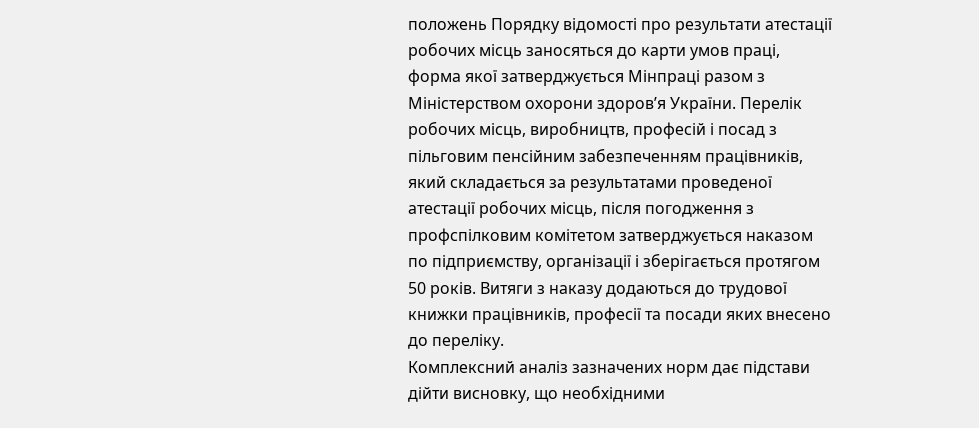положень Порядку відомості про результати атестації робочих місць заносяться до карти умов праці, форма якої затверджується Мінпраці разом з Міністерством охорони здоров’я України. Перелік робочих місць, виробництв, професій і посад з пільговим пенсійним забезпеченням працівників, який складається за результатами проведеної атестації робочих місць, після погодження з профспілковим комітетом затверджується наказом по підприємству, організації і зберігається протягом 50 років. Витяги з наказу додаються до трудової книжки працівників, професії та посади яких внесено до переліку.
Комплексний аналіз зазначених норм дає підстави дійти висновку, що необхідними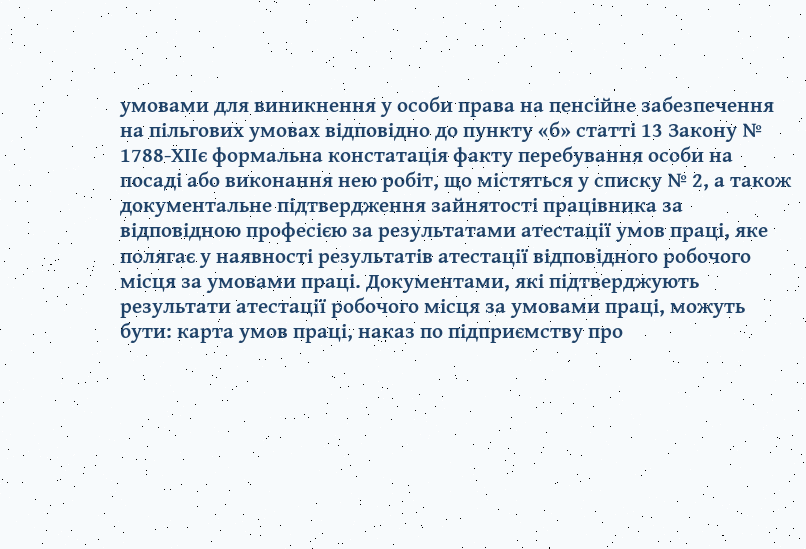умовами для виникнення у особи права на пенсійне забезпечення на пільгових умовах відповідно до пункту «б» статті 13 Закону № 1788-ХІІє формальна констатація факту перебування особи на посаді або виконання нею робіт, що містяться у списку № 2, а також документальне підтвердження зайнятості працівника за відповідною професією за результатами атестації умов праці, яке полягає у наявності результатів атестації відповідного робочого місця за умовами праці. Документами, які підтверджують результати атестації робочого місця за умовами праці, можуть бути: карта умов праці, наказ по підприємству про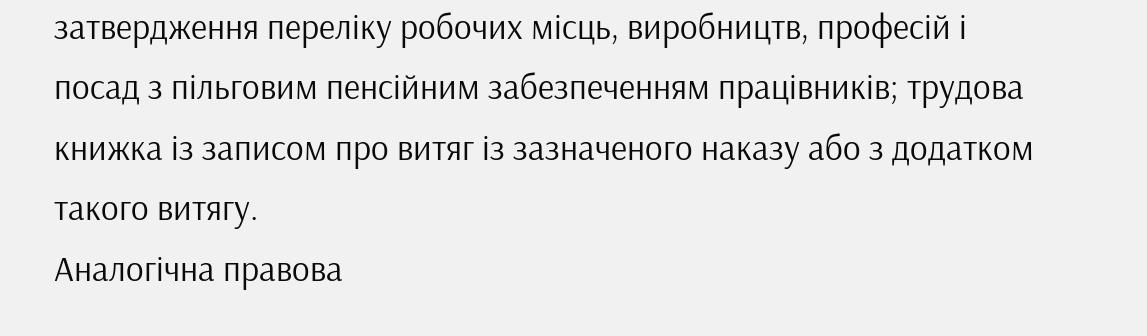затвердження переліку робочих місць, виробництв, професій і посад з пільговим пенсійним забезпеченням працівників; трудова книжка із записом про витяг із зазначеного наказу або з додатком такого витягу.
Аналогічна правова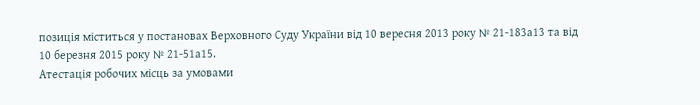позиція міститься у постановах Верховного Суду України від 10 вересня 2013 року № 21-183а13 та від 10 березня 2015 року № 21-51а15.
Атестація робочих місць за умовами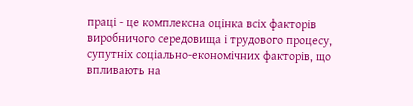праці - це комплексна оцінка всіх факторів виробничого середовища і трудового процесу, супутніх соціально-економічних факторів, що впливають на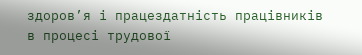здоров’я і працездатність працівників в процесі трудової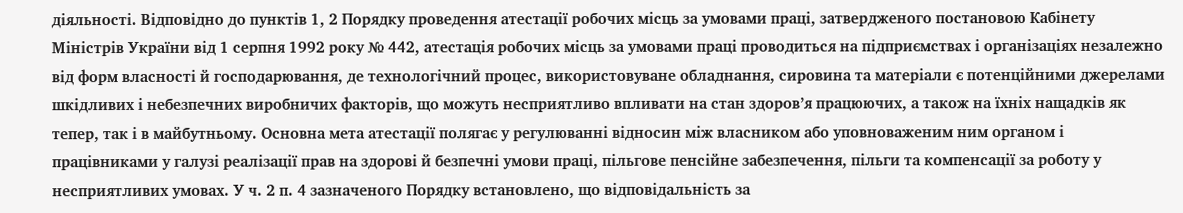діяльності. Відповідно до пунктів 1, 2 Порядку проведення атестації робочих місць за умовами праці, затвердженого постановою Кабінету Міністрів України від 1 серпня 1992 року № 442, атестація робочих місць за умовами праці проводиться на підприємствах і організаціях незалежно від форм власності й господарювання, де технологічний процес, використовуване обладнання, сировина та матеріали є потенційними джерелами шкідливих і небезпечних виробничих факторів, що можуть несприятливо впливати на стан здоров’я працюючих, а також на їхніх нащадків як тепер, так і в майбутньому. Основна мета атестації полягає у регулюванні відносин між власником або уповноваженим ним органом і працівниками у галузі реалізації прав на здорові й безпечні умови праці, пільгове пенсійне забезпечення, пільги та компенсації за роботу у несприятливих умовах. У ч. 2 п. 4 зазначеного Порядку встановлено, що відповідальність за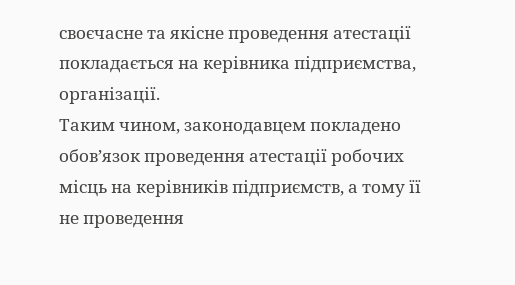своєчасне та якісне проведення атестації покладається на керівника підприємства, організації.
Таким чином, законодавцем покладено обов’язок проведення атестації робочих місць на керівників підприємств, а тому її не проведення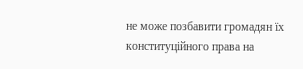не може позбавити громадян їх конституційного права на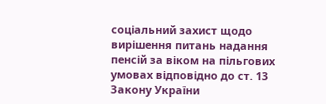соціальний захист щодо вирішення питань надання пенсій за віком на пільгових умовах відповідно до ст. 13 Закону України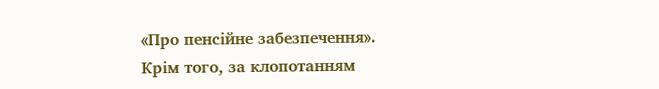«Про пенсійне забезпечення».
Крім того, за клопотанням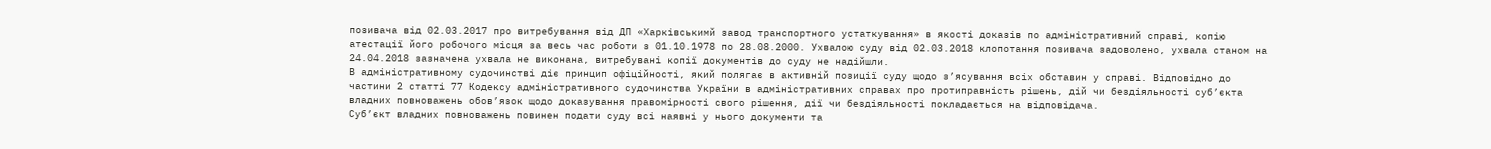позивача від 02.03.2017 про витребування від ДП «Харківськимй завод транспортного устаткування» в якості доказів по адміністративний справі, копію атестації його робочого місця за весь час роботи з 01.10.1978 по 28.08.2000. Ухвалою суду від 02.03.2018 клопотання позивача задоволено, ухвала станом на 24.04.2018 зазначена ухвала не виконана, витребувані копії документів до суду не надійшли.
В адміністративному судочинстві діє принцип офіційності, який полягає в активній позиції суду щодо з’ясування всіх обставин у справі. Відповідно до частини 2 статті 77 Кодексу адміністративного судочинства України в адміністративних справах про протиправність рішень, дій чи бездіяльності суб’єкта владних повноважень обов’язок щодо доказування правомірності свого рішення, дії чи бездіяльності покладається на відповідача.
Суб’єкт владних повноважень повинен подати суду всі наявні у нього документи та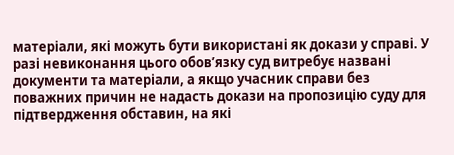матеріали, які можуть бути використані як докази у справі. У разі невиконання цього обов’язку суд витребує названі документи та матеріали, а якщо учасник справи без поважних причин не надасть докази на пропозицію суду для підтвердження обставин, на які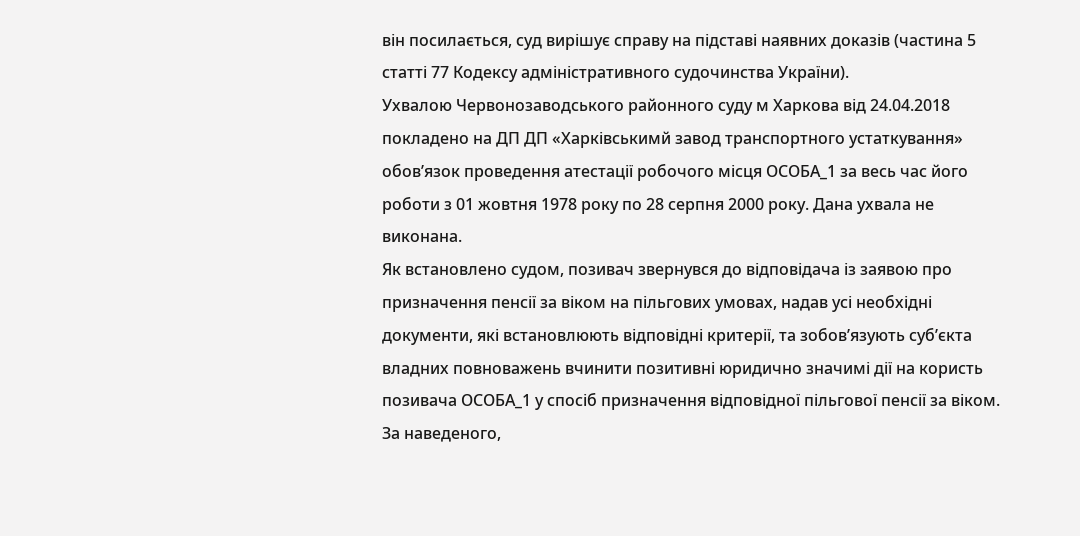він посилається, суд вирішує справу на підставі наявних доказів (частина 5 статті 77 Кодексу адміністративного судочинства України).
Ухвалою Червонозаводського районного суду м Харкова від 24.04.2018 покладено на ДП ДП «Харківськимй завод транспортного устаткування» обов’язок проведення атестації робочого місця ОСОБА_1 за весь час його роботи з 01 жовтня 1978 року по 28 серпня 2000 року. Дана ухвала не виконана.
Як встановлено судом, позивач звернувся до відповідача із заявою про призначення пенсії за віком на пільгових умовах, надав усі необхідні документи, які встановлюють відповідні критерії, та зобов’язують суб’єкта владних повноважень вчинити позитивні юридично значимі дії на користь позивача ОСОБА_1 у спосіб призначення відповідної пільгової пенсії за віком.
За наведеного,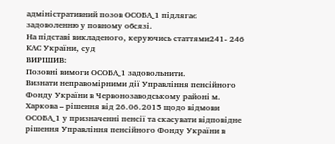адміністративний позов ОСОБА_1 підлягає задоволенню у повному обсязі.
На підставі викладеного, керуючись статтями241- 246 КАС України, суд
ВИРІШИВ:
Позовні вимоги ОСОБА_1 задовольнити.
Визнати неправомірними дії Управління пенсійного Фонду України в Червонозаводському районі м. Харкова – рішення від 26.06.2015 щодо відмови ОСОБА_1 у призначенні пенсії та скасувати відповідне рішення Управління пенсійного Фонду України в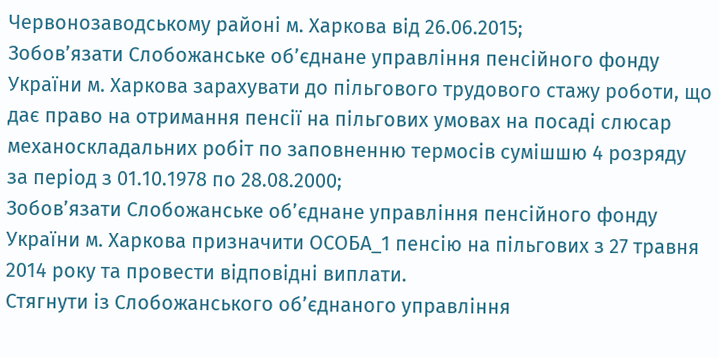Червонозаводському районі м. Харкова від 26.06.2015;
Зобов’язати Слобожанське об’єднане управління пенсійного фонду України м. Харкова зарахувати до пільгового трудового стажу роботи, що дає право на отримання пенсії на пільгових умовах на посаді слюсар механоскладальних робіт по заповненню термосів сумішшю 4 розряду за період з 01.10.1978 по 28.08.2000;
Зобов’язати Слобожанське об’єднане управління пенсійного фонду України м. Харкова призначити ОСОБА_1 пенсію на пільгових з 27 травня 2014 року та провести відповідні виплати.
Стягнути із Слобожанського об’єднаного управління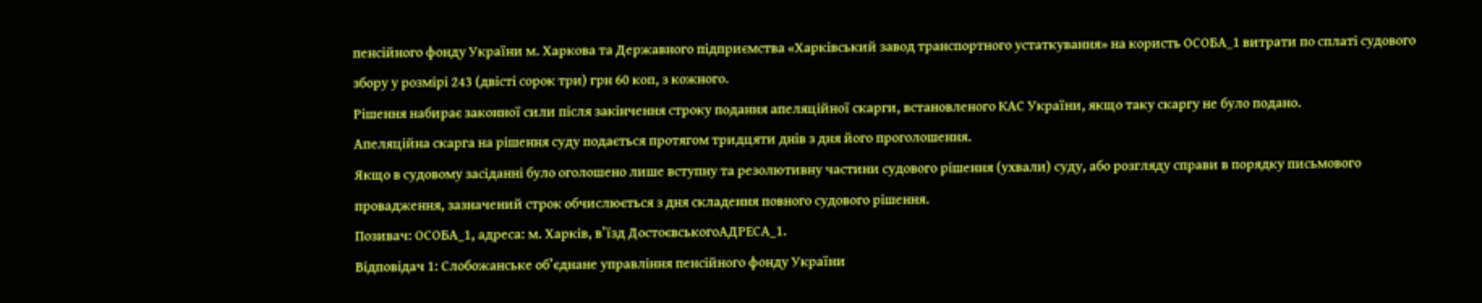пенсійного фонду України м. Харкова та Державного підприємства «Харківський завод транспортного устаткування» на користь ОСОБА_1 витрати по сплаті судового збору у розмірі 243 (двісті сорок три) грн 60 коп, з кожного.
Рішення набирає законної сили після закінчення строку подання апеляційної скарги, встановленого КАС України, якщо таку скаргу не було подано.
Апеляційна скарга на рішення суду подається протягом тридцяти днів з дня його проголошення.
Якщо в судовому засіданні було оголошено лише вступну та резолютивну частини судового рішення (ухвали) суду, або розгляду справи в порядку письмового провадження, зазначений строк обчислюється з дня складення повного судового рішення.
Позивач: ОСОБА_1, адреса: м. Харків, в’їзд ДостоєвськогоАДРЕСА_1.
Відповідач 1: Слобожанське об’єднане управління пенсійного фонду України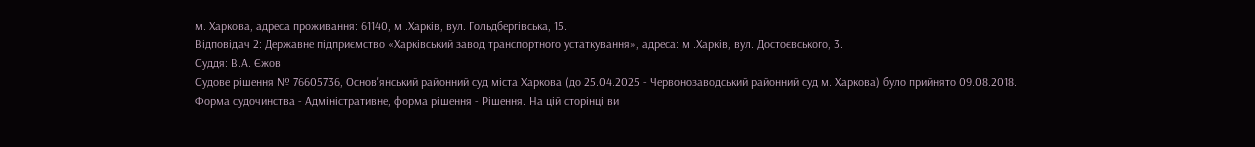м. Харкова, адреса проживання: 61140, м .Харків, вул. Гольдбергівська, 15.
Відповідач 2: Державне підприємство «Харківський завод транспортного устаткування», адреса: м .Харків, вул. Достоєвського, 3.
Суддя: В.А. Єжов
Судове рішення № 76605736, Основ'янський районний суд міста Харкова (до 25.04.2025 - Червонозаводський районний суд м. Харкова) було прийнято 09.08.2018. Форма судочинства - Адміністративне, форма рішення - Рішення. На цій сторінці ви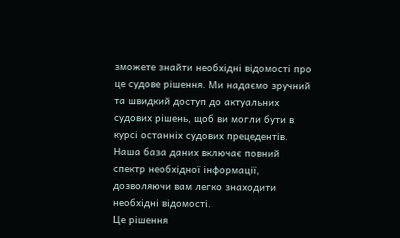зможете знайти необхідні відомості про це судове рішення. Ми надаємо зручний та швидкий доступ до актуальних судових рішень, щоб ви могли бути в курсі останніх судових прецедентів. Наша база даних включає повний спектр необхідної інформації, дозволяючи вам легко знаходити необхідні відомості.
Це рішення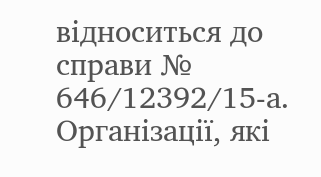відноситься до справи № 646/12392/15-а. Організації, які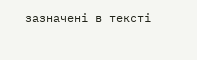зазначені в тексті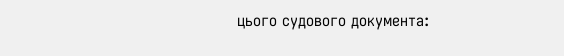цього судового документа: